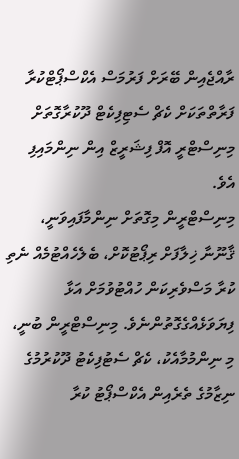ރާއްޖެއިން ބޭރަށް ފަރުމަސް އެކްސްޕޯޓްކުރާ ފަރާތްތަކަށް ކެޗް ސެޓިފިކެޓް ދޫކުރާގޮތަށް މިނިސްޓްރީ އޮފް ފިޝަރީޒް އިން ނިންމައިފި އެވެ.
މިނިސްޓްރީން މިގޮތަށް ނިންމާފައިވަނީ، ޤާނޫނާ ޚިލާފަށް ރިޕޯޓުކޮށް، ބެލެހެއްޓުމެއް ނެތި ކުރާ މަސްވެރިކަން ހުއްޓުވުމަށް އަޅާ ފިޔަވަޅެއްގެގޮތުންނެވެ. މިނިސްޓްރީން ބުނީ، މި ނިންމުމާއެކު، ކެޗް ސެޓުފިކެޓު ދޫކުރުމުގެ ނިޒާމުގެ ތެރެއިން އެކްސްޕޯޓު ކުރާ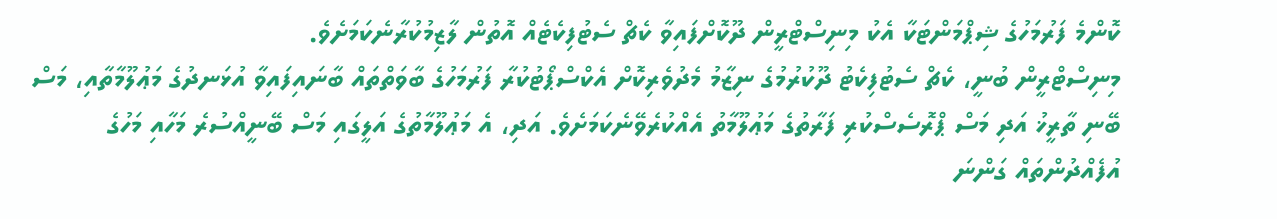ކޮންމެ ފަރުމަހުގެ ޝިޕްމަންޓަކާ އެކު މިނިސްޓްރީން ދޫކޮށްފައިވާ ކެޗް ސެޓުފިކެޓެއް އޮތުން ލާޒިމުކުރާނެކަމަށެވެ.
މިނިސްޓްރީން ބުނީ، ކެޗް ސެޓުފިކެޓު ދޫކުރުމުގެ ނިޒާމު މެދުވެރިކޮށް އެކްސްޕޯޓުކުރާ ފަރުމަހުގެ ބާވަތްތައް ބާނައިފައިވާ އުޅަނދުގެ މަޢުލޫމާތާއި، މަސް ބޭނި ތާރީޚު އަދި މަސް ޕްރޮސެސްކުރި ފަރާތުގެ މަޢުލޫމާތު އެއްކުރެވޭނެކަމަށެވެ. އަދި، އެ މަޢުލޫމާތުގެ އަލީގައި މަސް ބޭނީއްސުރެ މަހާއި މަހުގެ އުފެއްދުންތައް ގަންނަ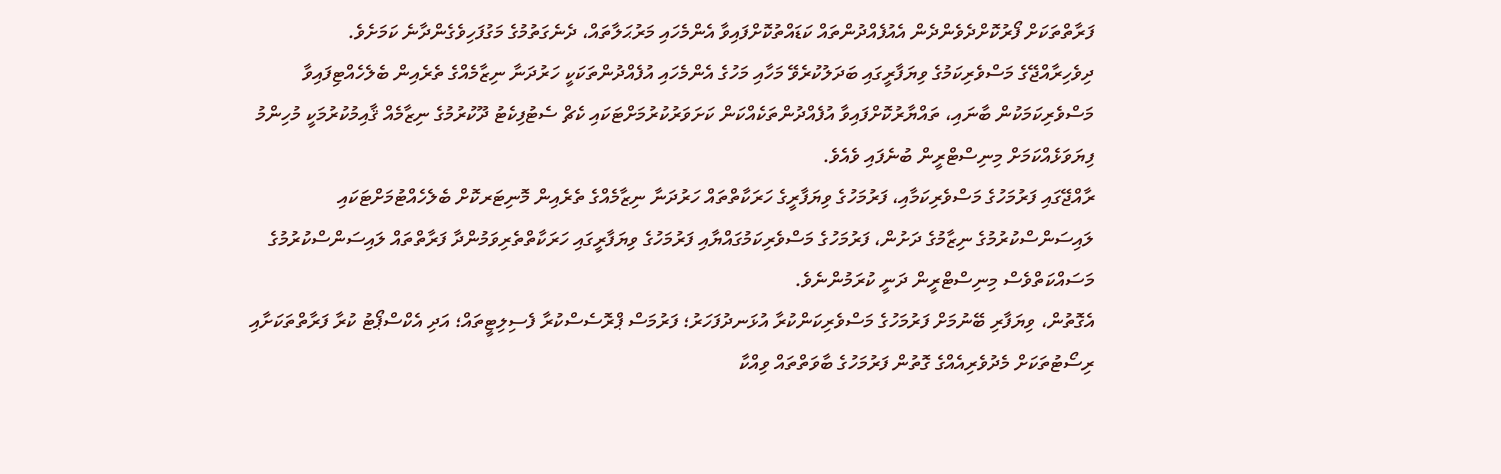ފަރާތްތަކަށް ފޯރުކޮށްދެވެންދެން އެއުފެއްދުންތައް ކަޑައްތުކޮށްފައިވާ އެންމެހައި މަރުޙަލާތައް، ދެނެގަތުމުގެ މަގުފަހިވެގެންދާނެ ކަމަށެވެ.
ދިވެހިރާއްޖޭގެ މަސްވެރިކަމުގެ ވިޔަފާރީގައި ބަދަލުކުރެވޭ މަހާއި މަހުގެ އެންމެހައި އުފެއްދުންތަކަކީ ހަރުދަނާ ނިޒާމެއްގެ ތެރެއިން ބެލެހެއްޓިފައިވާ މަސްވެރިކަމަކުން ބާނައި، ތައްޔާރުކޮށްފައިވާ އުފެއްދުންތަކެއްކަން ކަށަވަރުކުރުމަށްޓަކައި ކެޗް ސެޓުފިކެޓު ދޫކުރުމުގެ ނިޒާމެއް ޤާއިމުކުރުމަކީ މުހިންމު ފިޔަވަޅެއްކަމަށް މިނިސްޓްރީން ބުނެފައި ވެއެވެ.
ރާއްޖޭގައި ފަރުމަހުގެ މަސްވެރިކަމާއި، ފަރުމަހުގެ ވިޔަފާރީގެ ހަރަކާތްތައް ހަރުދަނާ ނިޒާމެއްގެ ތެރެއިން މޮނިޓަރކޮށް ބެލެހެއްޓުމަށްޓަކައި ލައިސަންސްކުރުމުގެ ނިޒާމުގެ ދަށުން، ފަރުމަހުގެ މަސްވެރިކަމުގައްޔާއި ފަރުމަހުގެ ވިޔަފާރީގައި ހަރަކާތްތެރިވަމުންދާ ފަރާތްތައް ލައިސަންސްކުރުމުގެ މަސައްކަތްވެސް މިނިސްޓްރީން ދަނީ ކުރަމުންނެވެ.
އެގޮތުން، ވިޔަފާރި ބޭނުމަށް ފަރުމަހުގެ މަސްވެރިކަންކުރާ އުޅަނދުފަހަރު؛ ފަރުމަސް ޕްރޮސެސްކުރާ ފެސިލިޓީތައް؛ އަދި އެކްސްޕޯޓު ކުރާ ފަރާތްތަކަށާއި ރިސޯޓުތަކަށް މެދުވެރިއެއްގެ ގޮތުން ފަރުމަހުގެ ބާވަތްތައް ވިއްކާ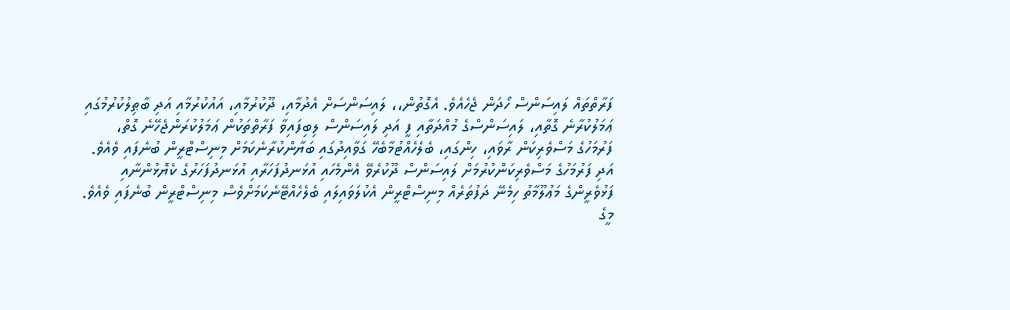ފަރާތްތައް ލައިސަންސް ހޯދަން ޖެހެއެވެ. އެގޮތުން،، ލައިސަންސަށް އެދުމާއި، ދޫކުރުމާއި، އައުކުރުމާއި އަދި ބާޠިލުކުރުމުގައި ޢަމަލުކުރާނެ ގޮތާއި، ލައިސަންސްގެ މުއްދަތާއި ފީ އަދި ލައިސަންސް ލިބިފައިވާ ފަރާތްތަކުން ޢަމަލުކުރަންޖެހޭނެ ގޮތް، ފަރުމަހުގެ މަސްވެރިކަން ރާވައި، ހިންގައި، ބެލެހެއްޓުމާބެހޭ ގަވާއިދުގައި ބަޔާންކުރާނެކަމަށް މިނިސްޓްރީން ބުނެފައި ވެއެވެ. އަދި ފަރުމަހުގެ މަސްވެރިކަންކުރުމަށް ލައިސަންސް ދޫކުރެވޭ އެންމެހައި އުޅަނދުފަހަރާއި އުޅަނދުފަހަރުގެ ކެޔޮޅުންނާއި ފަޅުވެރީންގެ މަޢުލޫމާތު ހިމެނޭ ދަފުތަރެއް މިނިސްޓްރީން އެކުލަވައިލައި ބެލެހެއްޓޭނެކަމަށްވެސް މިނިސްޓްރީން ބުނެފައި ވެއެވެ.
މީގެ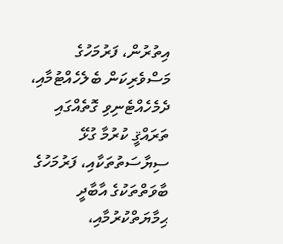އިތުރުން، ފަރުމަހުގެ މަސްވެރިކަން ބެލެހެއްޓުމާއި، ދެމެހެއްޓެނިވި ގޮތެއްގައި ތަރައްޤީ ކުރުމާ ގުޅޭ ސިޔާސަތުތަކާއި، ފަރުމަހުގެ ބާވަތްތަކުގެ އާބާދީ ޙިމާޔަތްކުރުމާއި،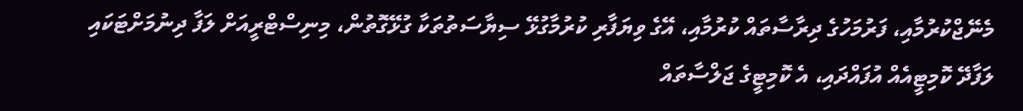މެނޭޖްކުރުމާއި، ފަރުމަހުގެ ދިރާސާތައް ކުރުމާއި، އޭގެ ވިޔަފާރި ކުރުމާގުޅޭ ސިޔާސަތުތަކާ ގުޅޭގޮތުން، މިނިސްޓްރީއަށް ލަފާ ދިނުމަށްޓަކައި ލަފާދޭ ކޮމިޓީއެއް އުފައްދައި، އެ ކޮމިޓީގެ ޖަލްސާތައް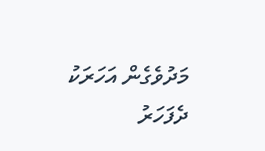މަދުވެގެން އަހަރަކު ދެފަހަރު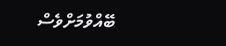ބޭއްވުމަށްވެސް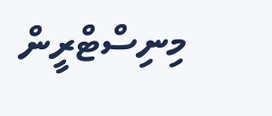މިނިސްޓްރީން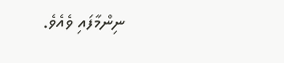ނިންމާފައި ވެއެވެ.